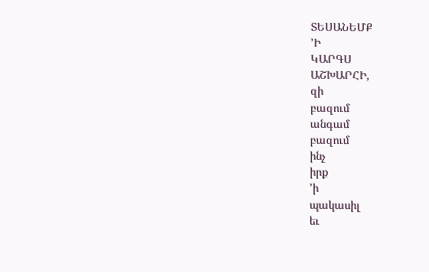ՏԵՍԱՆԵՄՔ
՚Ի
ԿԱՐԳՍ
ԱՇԽԱՐՀԻ,
զի
բազում
անգամ
բազում
ինչ
իրք
՚ի
պակասիլ
եւ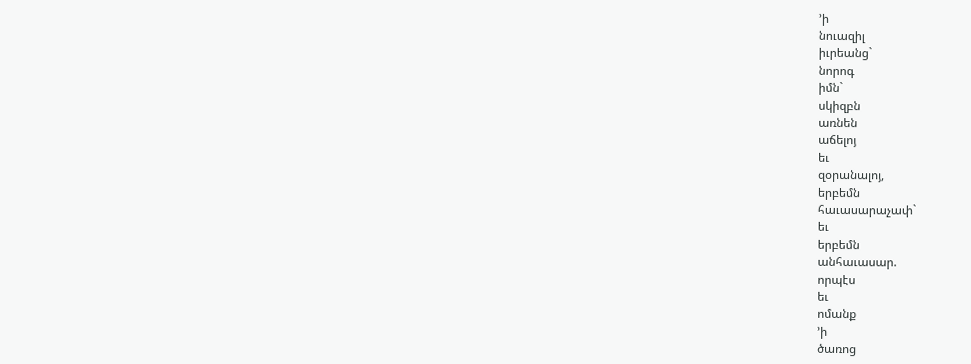՚ի
նուազիլ
իւրեանց`
նորոգ
իմն`
սկիզբն
առնեն
աճելոյ
եւ
զօրանալոյ,
երբեմն
հաւասարաչափ`
եւ
երբեմն
անհաւասար.
որպէս
եւ
ոմանք
՚ի
ծառոց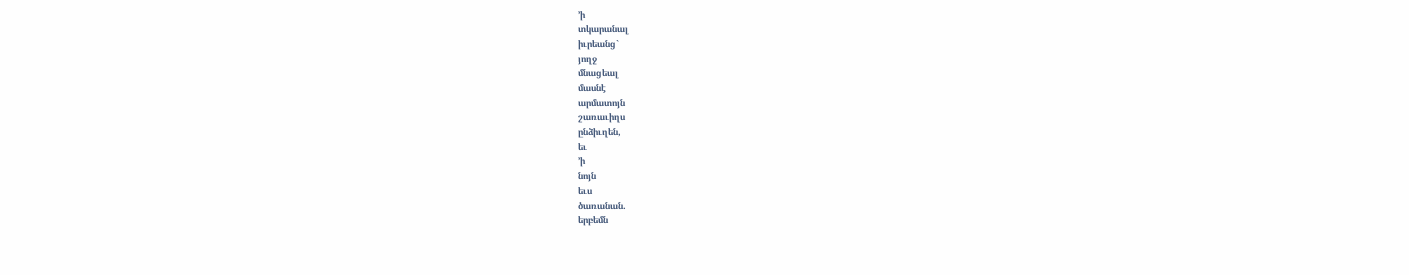՚ի
տկարանալ
իւրեանց`
յողջ
մնացեալ
մասնէ
արմատոյն
շառաւիղս
ընձիւղեն,
եւ
՚ի
նոյն
եւս
ծառանան.
երբեմն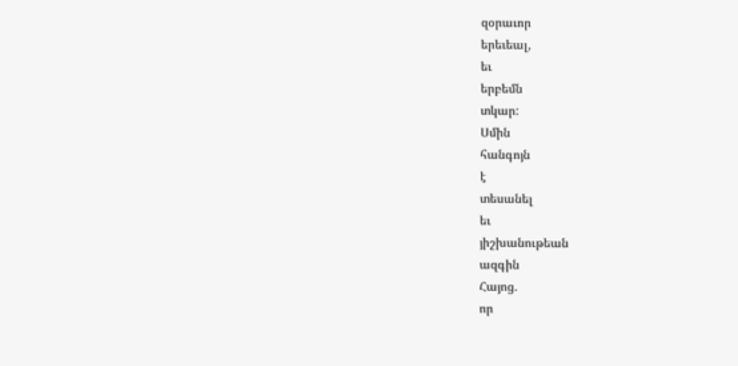զօրաւոր
երեւեալ,
եւ
երբեմն
տկար:
Սմին
հանգոյն
է
տեսանել
եւ
յիշխանութեան
ազգին
Հայոց.
որ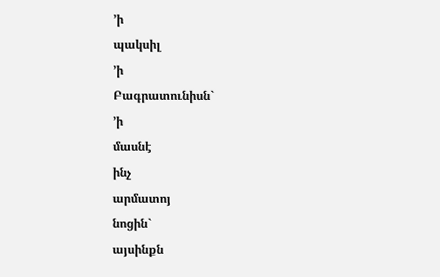՚ի
պակսիլ
՚ի
Բագրատունիսն`
՚ի
մասնէ
ինչ
արմատոյ
նոցին`
այսինքն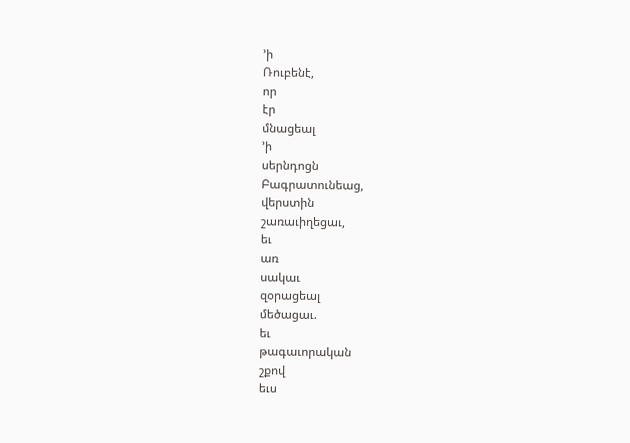՚ի
Ռուբենէ,
որ
էր
մնացեալ
՚ի
սերնդոցն
Բագրատունեաց,
վերստին
շառաւիղեցաւ,
եւ
առ
սակաւ
զօրացեալ
մեծացաւ.
եւ
թագաւորական
շքով
եւս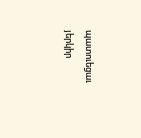պատուեցաւ
յերկիր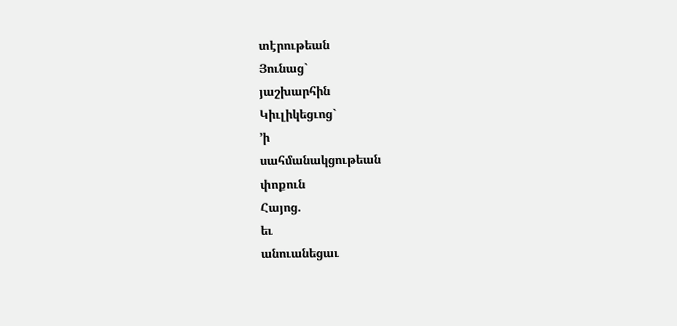տէրութեան
Յունաց`
յաշխարհին
Կիւլիկեցւոց`
՚ի
սահմանակցութեան
փոքուն
Հայոց.
եւ
անուանեցաւ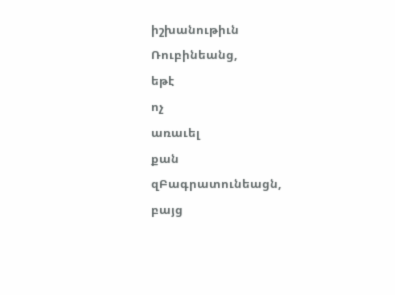իշխանութիւն
Ռուբինեանց,
եթէ
ոչ
առաւել
քան
զԲագրատունեացն,
բայց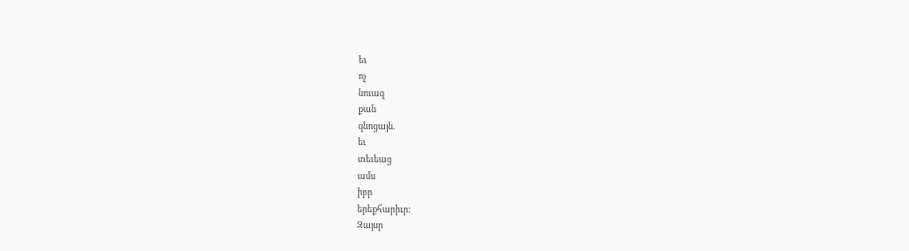եւ
ոչ
նուազ
քան
զնոցայն.
եւ
տեւեաց
ամս
իբր
երեքհարիւր:
Զայսր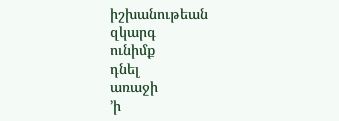իշխանութեան
զկարգ
ունիմք
դնել
առաջի
՚ի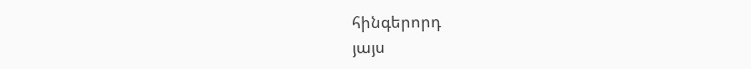հինգերորդ
յայս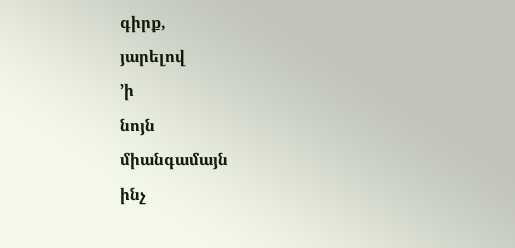գիրք,
յարելով
՚ի
նոյն
միանգամայն
ինչ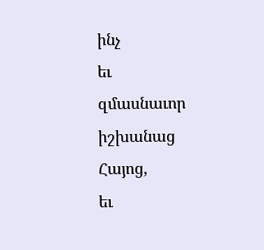ինչ
եւ
զմասնաւոր
իշխանաց
Հայոց,
եւ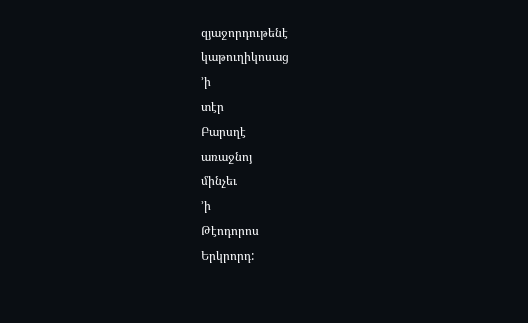զյաջորդութենէ
կաթուղիկոսաց
՚ի
տէր
Բարսղէ
առաջնոյ
մինչեւ
՚ի
Թէոդորոս
Երկրորդ: